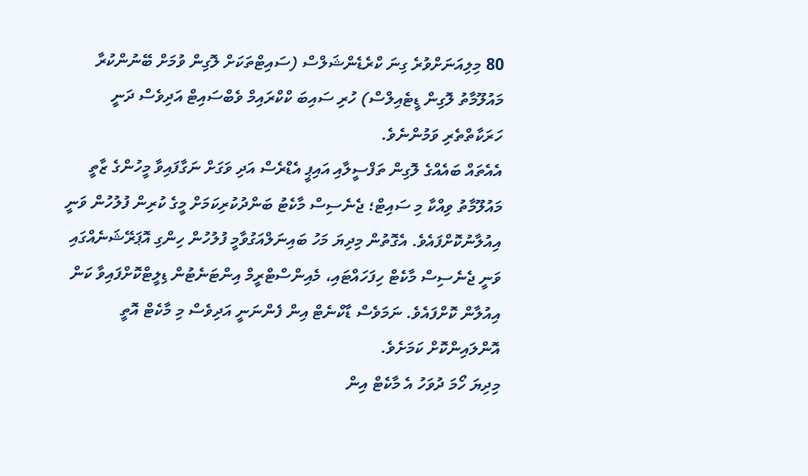80 މިލިއަނަށްވުރެ ގިނަ ކްރެޑެންޝަލްސް (ސައިޓްތަކަށް ލޮގިން ވުމަށް ބޭނުންކުރާ މައުލޫމާތު ލޮގިން ޑީޓެއިލްސް) ހުރި ސައިބަ ކްކްރައިމް ވެބްސައިޓް އަދިވެސް ދަނީ ހަރަކާތްތެރި ވަމުންނެވެ.
އެއެތައް ބައެއްގެ ލޮގިން ތަފްސީލާއި އައިޕީ އެޑްރެސް އަދި ވަގަށް ނަގާފައިވާ މީހުންގެ ޒާތީ މައުލޫމާތު ވިއްކާ މި ސައިޓް؛ ޖެނެސިސް މާކެޓު ބަންދުކުރިކަމަށް މީގެ ކުރިން ފުލުހުން ވަނީ އިއުލާނުކޮށްފައެވެ. އެގޮތުން މިދިޔަ މަހު ބައިނަލްއަގުވާމީ ފުލުހުން ހިންގި އޮޕަރޭޝަނެއްގައި ވަނީ ޖެނެސިސް މާކެޓް ހިފަހައްޓައި، މެއިންސްޓްރީމް އިންޓަނެޓުން ޑިލީޓްކޮށްފައިވާ ކަން އިއުލާން ކޮށްފައެވެ. ނަމަވެސް ޑާކްނެޓް އިން ފެންނަނީ އަދިވެސް މި މާކެޓް އޮތީ އޮންލައިންކޮށް ކަމަށެވެ.
މިދިޔަ ހޯމަ ދުވަހު އެ މާކެޓް އިން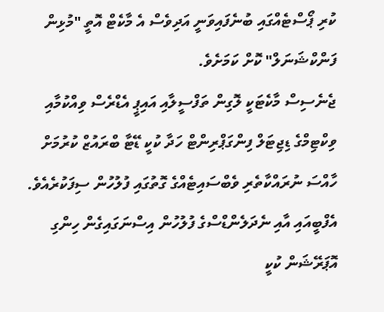ކުރި ޕޯސްޓެއްގައި ބުނެފައިވަނީ އަދިވެސް އެ މާކެޓް އޮތީ "މުޅިން ފަންކްޝަނަލް" ކޮށް ކަމަށެވެ.
ޖެނެސިސް މާކެޓަކީ ލޮގިން ތަފްސީލާއި އައިޕީ އެޑްރެސް ވިއްކުމާއި ވިކްޓިމްގެ ޑިޖިޓަލް ފިންގަޕްރިންޓް ހަދާ ކުކީ ޑޭޓާ ބްރައުޒް ކުރުމަށް ހާއްސަ ނުރައްކާތެރި ވެބްސައިޓެއްގެ ގޮތުގައި ފުލުހުން ސިފަކުރެއެވެ.
އެފްބީއައި އާއި ނެދަލެންޑްސްގެ ފުލުހުން އިސްނަގައިގެން ހިންގި އޮޕަރޭޝަން ކުކީ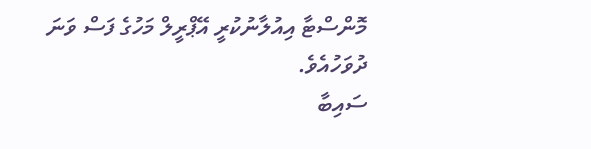މޮންސްޓާ އިއުލާނުކުރީ އޭޕްރީލް މަހުގެ ފަސް ވަނަ ދުވަހުއެވެ.
ސައިބާ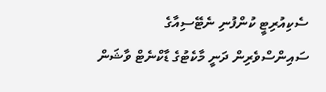ސެކިއުރިޓީ ކުންފުނި ނެޓޭސިއާގެ ސައިންސްވެރިން ދަނީ މާކެޓުގެ ޑާކްނެޓް ވާޝަން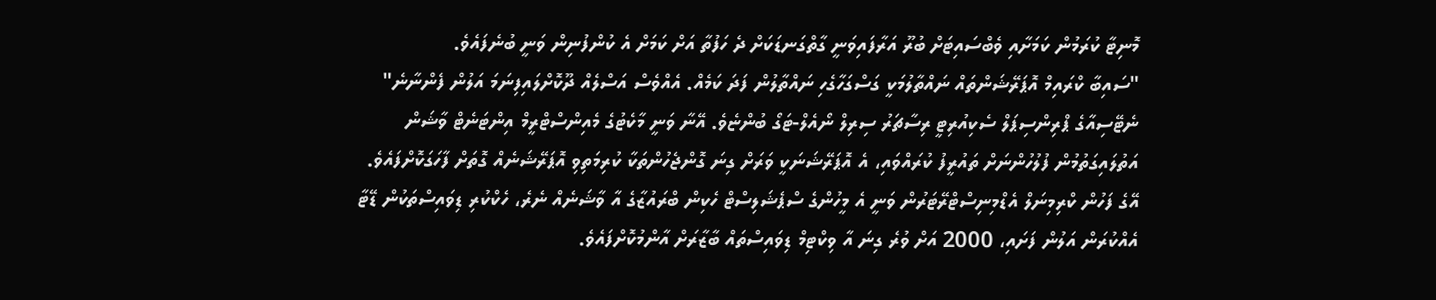މޮނިޓާ ކުރަމުން ކަމަށާއި ވެބްސައިޓަށް ބުރޫ އަރާފައިވަނީ ގާތްގަނޑަކަށް ދެ ހަފުތާ އަށް ކަމަށް އެ ކުންފުނިން ވަނީ ބުނެފައެވެ.
"ސައިބާ ކްރައިމް އޮޕަރޭޝަންތައް ނައްތާލުމަކީ ގަސްގަހާގެހި ނައްތާލުން ފަދަ ކަމެއް. އެއްވެސް އަސްލެއް ދޫކޮށްލައިފިނަމަ އަލުން ފެންނާނެ" ނެޓޭސިއާގެ ޕްރިންސިޕަލް ސެކިއުރިޓީ ރިސާޗަރު ސިރިލް ނޯއެލް-ޓަގޯ ބުންޏެވެ. އޭނާ ވަނީ މާކެޓުގެ މެއިންސްޓްރީމް އިންޓަނެޓް ވާޝަން އަތުލައިގަތުމުން ފުލުހުންނަށް ތައުރީފު ކުރައްވައި، އެ އޮޕަރޭޝަނަކީ ވަރަށް ގިނަ ގޮންޖެހުންތަކާ ކުރިމަތިވި އޮޕަރޭޝަނެއް ގޮތަށް ފާހަގަކޮށްފައެވެ.
އޭގެ ފަހުން ކްރިމިނަލް އެޑްމިނިސްޓްރޭޓަރުން ވަނީ އެ މީހުންގެ ސްޕެޝަލިސްޓް ހެކިން ބްރައުޒާގެ އާ ވާޝަނެއް ނެރެ، ހެކްކުރި ޑިވައިސްތަކުން ޑޭޓާ އެއްކުރަން އަލުން ފަށައި، 2000 އަށް ވުރެ ގިނަ އާ ވިކްޓިމް ޑިވައިސްތައް ބާޒާރަށް އާންމުކޮށްފައެވެ.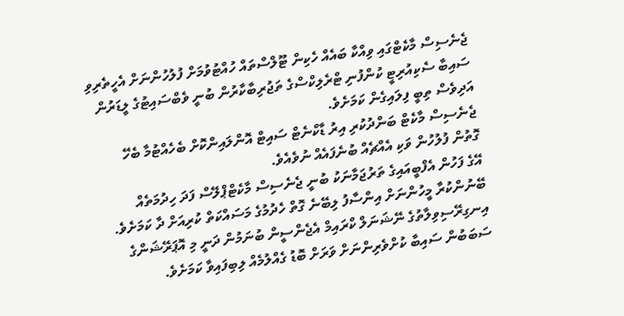ޖެނެސިސް މާކެޓްގައި ވިއްކާ ބައެއް ހެކިން ޓޫލްސްތައް ހުއްޓުވުމަށް ފުލުހުންނަށް އެހީތެރިވި ސައިބާ ސެކިއުރިޓީ ކުންފުނި ޓްރެލިކްސްގެ ތަޖުރިބާކާރުން ބުނީ ވެބްސައިޓުގެ ލީޑަރުން އަދިވެސް ތިބީ ފިލައިގެން ކަމަށެވެ.
ޖެނެސިސް މާކެޓް ބަންދުކުރި އިރު ޑާކްނެޓް ސައިޓް އޮންލައިންކޮށް ބެހެއްޓުމާ ބެހޭ ގޮތުން ފުލުހުން ވަކި އެއްޗެއް ބުނެފައެއް ނުވެއެވެ.
އޭގެ ފަހުން އެފްބީއައިގެ ތަރުޖަމާނަކު ބުނީ ޖެނެސިސް މާކެޓްޕްލޭސް ފަދަ ހިދުމަތެއް ބޭނުންކުރާ މީހުންނަށް އިންސާފު ލިބޭނެ ގޮތް ހެދުމުގެ މަސައްކަތް ކުރިއަށް ދާ ކަމަށެވެ.
އިނގިރޭސިވިލާތުގެ ނޭޝަނަލް ކްރައިމް އެޖެންސީން ބުނަމުން ދަނީ މި އޮޕަރޭޝަންގެ ސަބަބުން ސައިބާ ކުށްވެރިންނަށް ވަރަށް ބޮޑު ގެއްލުމެއް ލިބިފައިވާ ކަމަށެވެ.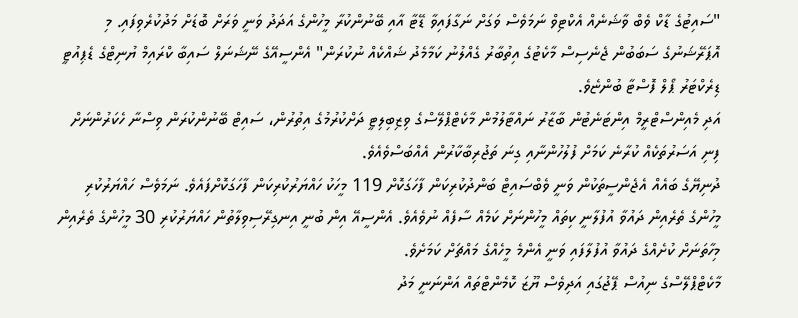"ސައިޓުގެ ޑާކް ވެބް ވާޝަނެއް އެކްޓިވް ނަމަވެސް ވަގަށް ނަގާފައިވާ ޑޭޓާ އާއި ބޭނުންކުރާ މީހުންގެ އަދަދު ވަނީ ވަރަށް ބޮޑަށް މަދުކުރެވިފައި. މި އޮޕަރޭޝަނުގެ ސަބަބުން ޖެނެސިސް މާކެޓުގެ އިތުބާރު ގެއްލުނު ކަމާމެދު ޝައްކެއް ނުކުރަން" އެންސީއޭގެ ނޭޝަނަލް ސައިބާ ކްރައިމް ޔުނިޓްގެ ޑެޕިއުޓީ ޑިރެކްޓަރު ޕޯލް ފޮސްޓާ ބުންޏެވެ.
އަދި މެއިންސްޓްރީމް އިންޓަނެޓުން ބާޒާރު ނައްޓާލުމުން މާކެޓްޕްލޭސްގެ ވިޒިބިލިޓީ ދަށްކުރުމުގެ އިތުރުން، ސައިޓް ބޭނުންކުރަން ވިސްނާ ހެކަރުންނަށް ފިނި އަސަރުތަކެއް ކުރާނެ ކަމަށް ފުލުހުންނާއި ގިނަ ތަޖުރިބާކާރުން އެއްބަސްވެއެވެ.
ދުނިޔޭގެ ބައެއް އެޖެންސީތަކުން ވަނީ ވެބްސައިޓް ބަންދުކުރިކަން ފާހަގަކޮށް 119 މީހަކު ހައްޔަރުކުރިކަން ފާހަގަކޮށްފައެވެ. ނަމަވެސް ހައްޔަރުކުރި މީހުންގެ ތެރެއިން ދައުވާ އުފުލާނީ ކިތައް މީހުންނަށް ކަމެއް ސާފެއް ނުވެއެވެ. އެންސީއޭ އިން ބުނީ އިނގިރޭސިވިލާތުން ހައްޔަރުކުރި 30 މީހުންގެ ތެރެއިން މިހާތަނަށް ކުށެއްގެ ދައުވާ އުފުލާފައި ވަނީ އެންމެ މީހެއްގެ މައްޗަށް ކަމަށެވެ.
މާކެޓްޕްލޭސްގެ ނިއުސް ޕޭޖުގައި އަދިވެސް ޔޫޒަ ކޮމެންޓްތައް އަންނަނީ މަދު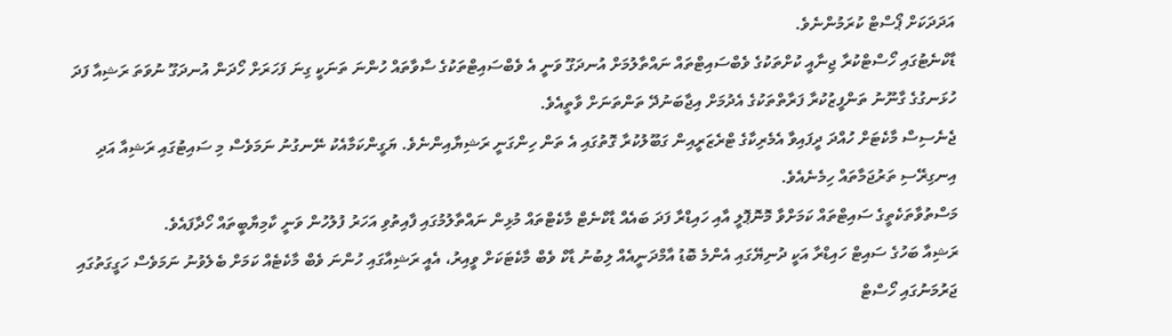އަދަދަކަށް ޕޯސްޓް ކުރަމުންނެވެ.
ޑާކްނެޓުގައި ހޯސްޓްކުރާ ޖިނާއީ ކުށްތަކުގެ ވެބްސައިޓްތައް ނައްތާލުމަށް އުނދަގޫ ވަނީ އެ ވެބްސައިޓްތަކުގެ ސާވާތައް ހުންނަ ތަނަކީ ގިނަ ފަހަރަށް ހޯދަން އުނދަގޫ ނުވަތަ ރަޝިއާ ފަދަ ހުޅަނގުގެ ގާނޫނު ތަންފީޒުކުރާ ފަރާތްތަކުގެ އެދުމަށް އިޖާބަނުދޭ ތަންތަނަށް ވާތީއެވެ.
ޖެނެސިސް މާކެޓަށް ހުއްދަ ދީފައިވާ އެމެރިކާގެ ޓްރެޒަރީއިން ގަބޫލުކުރާ ގޮތުގައި އެ ތަން ހިންގަނީ ރަޝިޔާއިންނެވެ. ޔަގީންކަމާއެކު ނޭނގުނު ނަމަވެސް މި ސައިޓުގައި ރަޝިއާ އަދި އިނގިރޭސި ތަރުޖަމާތައް ހިމެނެއެވެ.
މަސްތުވާތަކެތީގެ ސައިޓްތައް ކަމަށްވާ މޮނޮޕޮލީ އާއި ހައިޑްރާ ފަދަ ބައެއް ޑާކްނެޓް މާކެޓްތައް މުޅިން ނައްތާލުމުގައި ފާއިތުވި އަހަރު ފުލުހުން ވަނީ ކާމިޔާބީތައް ހޯދާފައެވެ.
ރަޝިއާ ބަހުގެ ސައިޓް ހައިޑްރާ އަކީ ދުނިޔޭގައި އެންމެ ބޮޑު އާމްދަނީއެއް ލިބުނު ޑާކް ވެބް މާކެޓަކަށް ވީއިރު، އެއީ ރަޝިއާގައި ހުންނަ ވެބް މާކެޓެއް ކަމަށް ބެލެވުނު ނަމަވެސް ހަގީގަތުގައި ޖަރުމަނުގައި ހޯސްޓް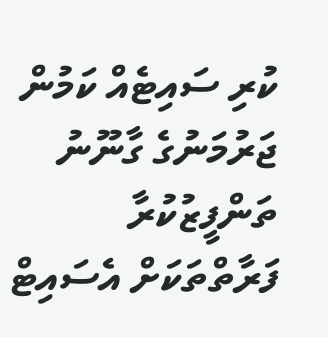ކުރި ސައިޓެއް ކަމުން ޖަރުމަނުގެ ގާނޫނު ތަންފީޒުކުރާ ފަރާތްތަކަށް އެސައިޓް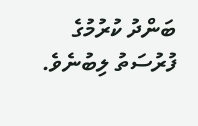ބަންދު ކުރުމުގެ ފުރުސަތު ލިބުނެވެ.